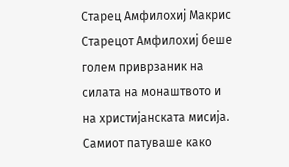Старец Амфилохиј Макрис
Старецот Амфилохиј беше голем приврзаник на силата на монаштвото и на христијанската мисија. Самиот патуваше како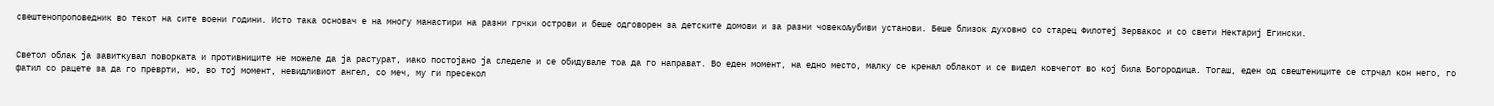свештенопроповедник во текот на сите воени години. Исто така основач е на многу манастири на разни грчки острови и беше одговорен за детските домови и за разни човекољубиви установи. Беше близок духовно со старец Филотеј Зервакос и со свети Нектариј Егински.


Светол облак ја завиткувал поворката и противниците не можеле да ја растурат, иако постојано ја следеле и се обидувале тоа да го направат. Во еден момент, на едно место, малку се кренал облакот и се видел ковчегот во кој била Богородица. Тогаш, еден од свештениците се стрчал кон него, го фатил со рацете за да го преврти, но, во тој момент, невидливиот ангел, со меч, му ги пресекол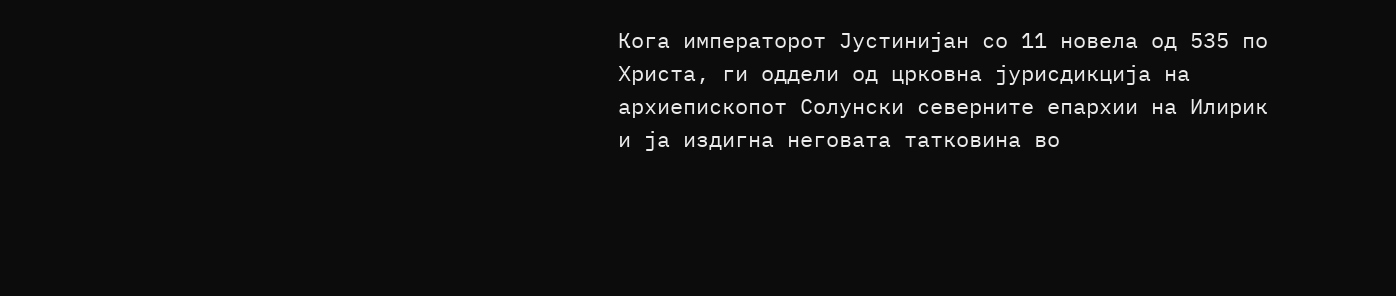Кога императорот Јустинијан со 11 новела од 535 по Христа, ги оддели од црковна јурисдикција на архиепископот Солунски северните епархии на Илирик и ја издигна неговата татковина во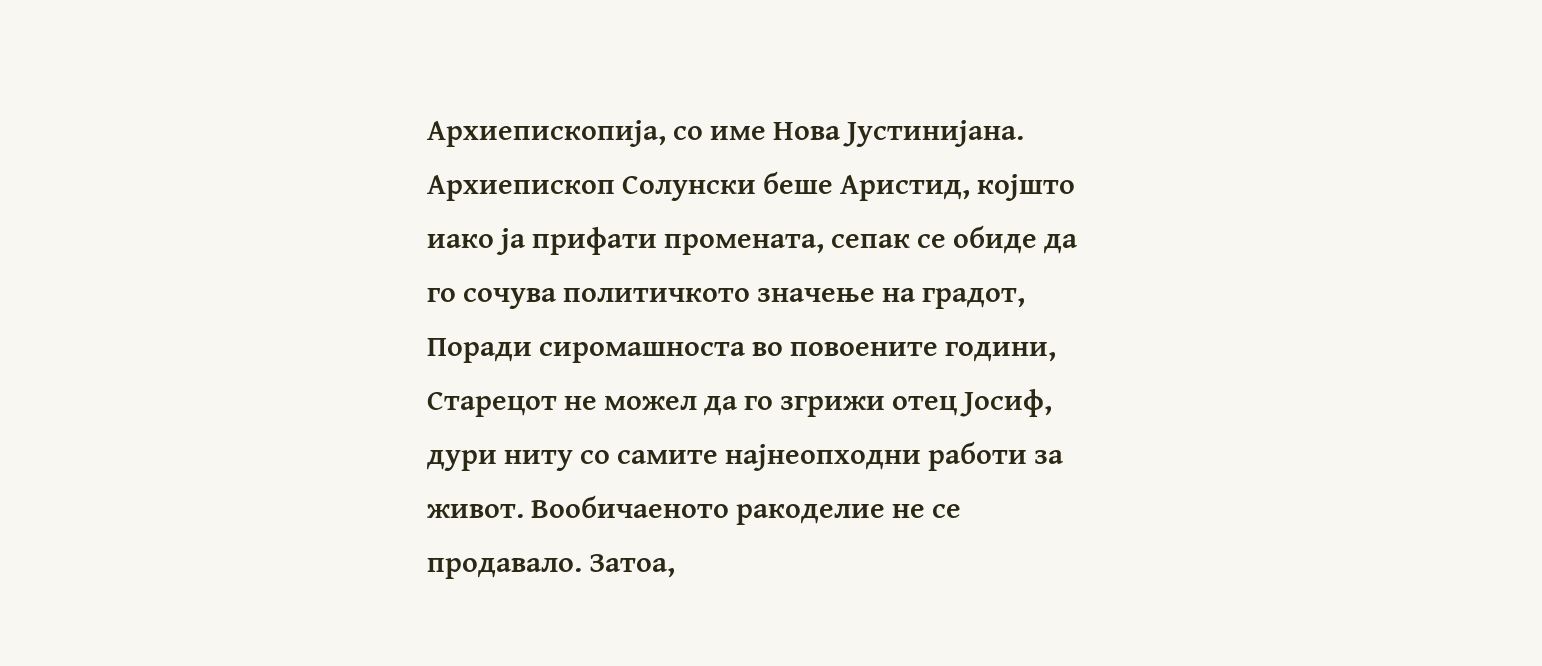Архиепископија, со име Нова Јустинијана. Архиепископ Солунски беше Аристид, којшто иако ја прифати промената, сепак се обиде да го сочува политичкото значење на градот,
Поради сиромашноста во повоените години, Старецот не можел да го згрижи отец Јосиф, дури ниту со самите најнеопходни работи за живот. Вообичаеното ракоделие не се продавало. Затоа,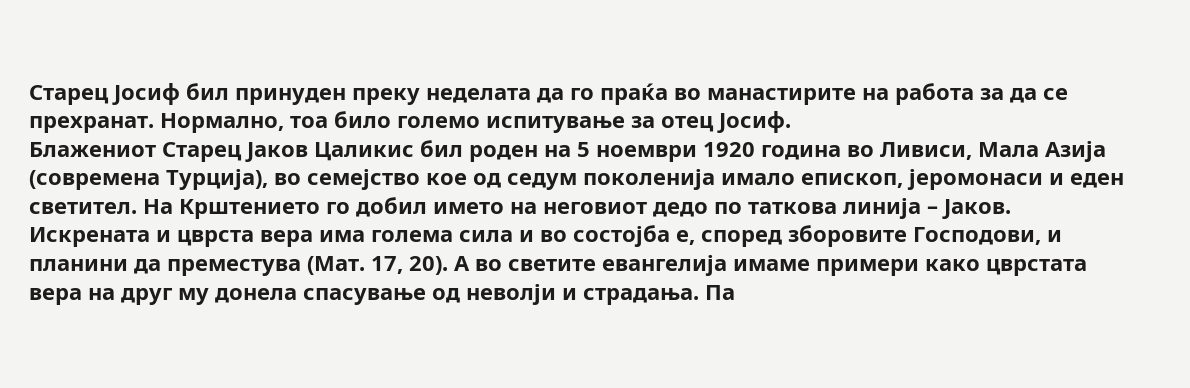Старец Јосиф бил принуден преку неделата да го праќа во манастирите на работа за да се прехранат. Нормално, тоа било големо испитување за отец Јосиф.
Блажениот Старец Јаков Цаликис бил роден на 5 ноември 1920 година во Ливиси, Мала Азија (современа Турција), во семејство кое од седум поколенија имало епископ, јеромонаси и еден светител. На Крштението го добил името на неговиот дедо по таткова линија – Јаков.
Искрената и цврста вера има голема сила и во состојба е, според зборовите Господови, и планини да преместува (Мат. 17, 20). А во светите евангелија имаме примери како цврстата вера на друг му донела спасување од неволји и страдања. Па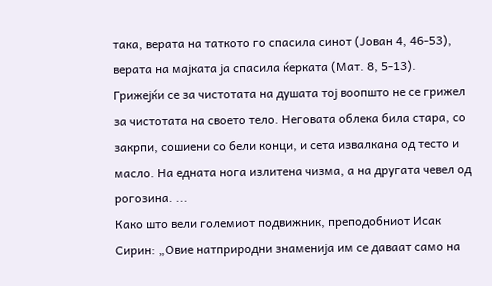така, верата на таткото го спасила синот (Јован 4, 46-53), верата на мајката ја спасила ќерката (Мат. 8, 5-13).
Грижејќи се за чистотата на душата тој воопшто не се грижел за чистотата на своето тело. Неговата облека била стара, со закрпи, сошиени со бели конци, и сета извалкана од тесто и масло. На едната нога излитена чизма, а на другата чевел од рогозина. ...
Како што вели големиот подвижник, преподобниот Исак Сирин: „Овие натприродни знаменија им се даваат само на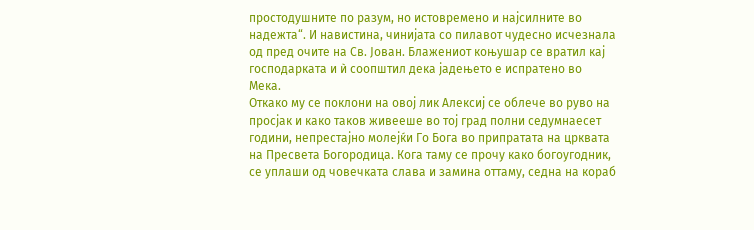простодушните по разум, но истовремено и најсилните во надежта“. И навистина, чинијата со пилавот чудесно исчезнала од пред очите на Св. Јован. Блажениот коњушар се вратил кај господарката и ѝ соопштил дека јадењето е испратено во Мека.
Откако му се поклони на овој лик Алексиј се облече во руво на просјак и како таков живееше во тој град полни седумнаесет години, непрестајно молејќи Го Бога во припратата на црквата на Пресвета Богородица. Кога таму се прочу како богоугодник, се уплаши од човечката слава и замина оттаму, седна на кораб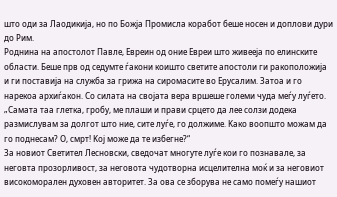што оди за Лаодикија, но по Божја Промисла коработ беше носен и доплови дури до Рим.
Роднина на апостолот Павле, Евреин од оние Евреи што живееја по елинските области. Беше прв од седумте ѓакони коишто светите апостоли ги ракоположија и ги поставија на служба за грижа на сиромасите во Ерусалим. Затоа и го нарекоа архиѓакон. Со силата на својата вера вршеше големи чуда меѓу луѓето.
„Самата таа глетка, гробу, ме плаши и прави срцето да лее солзи додека размислувам за долгот што ние, сите луѓе, го должиме. Kако воопшто можам да го поднесам? О, смрт! Kој може да те избегне?“
За новиот Светител Лесновски, сведочат многуте луѓе кои го познавале, за неговта прозорливост, за неговота чудотворна исцелителна моќ и за неговиот високоморален духовен авторитет. За ова се зборува не само помеѓу нашиот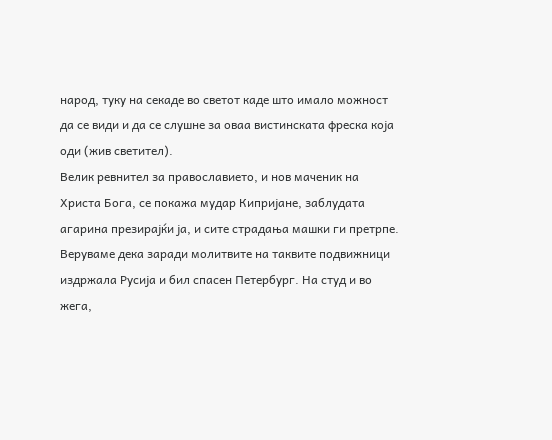народ, туку на секаде во светот каде што имало можност да се види и да се слушне за оваа вистинската фреска која оди (жив светител).
Велик ревнител за православието, и нов маченик на Христа Бога, се покажа мудар Кипријане, заблудата агарина презирајќи ја, и сите страдања машки ги претрпе.
Веруваме дека заради молитвите на таквите подвижници издржала Русија и бил спасен Петербург. На студ и во жега,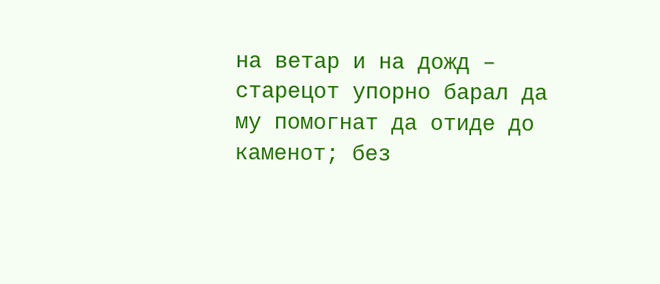на ветар и на дожд – старецот упорно барал да му помогнат да отиде до каменот; без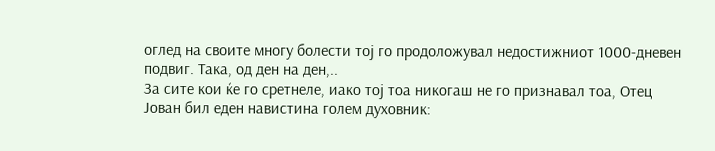оглед на своите многу болести тој го продоложувал недостижниот 1000-дневен подвиг. Така, од ден на ден,..
За сите кои ќе го сретнеле, иако тој тоа никогаш не го признавал тоа, Отец Јован бил еден навистина голем духовник: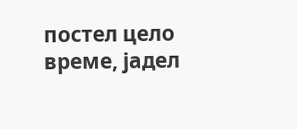постел цело време, јадел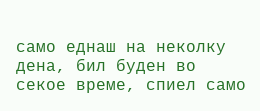само еднаш на неколку дена, бил буден во секое време, спиел само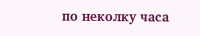по неколку часа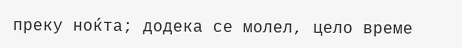преку ноќта; додека се молел, цело време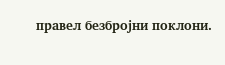правел безбројни поклони.